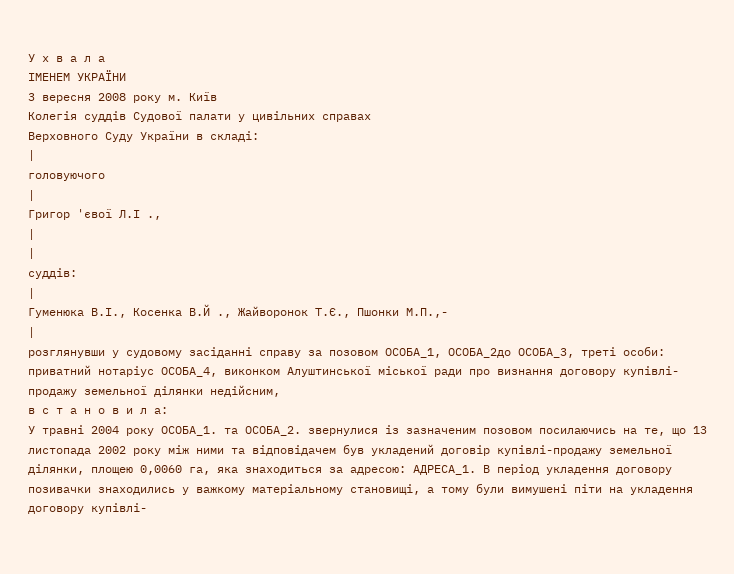У х в а л а
ІМЕНЕМ УКРАЇНИ
3 вересня 2008 року м. Київ
Колегія суддів Судової палати у цивільних справах
Верховного Суду України в складі:
|
головуючого
|
Григор 'євої Л.І .,
|
|
суддів:
|
Гуменюка В.І., Косенка В.Й ., Жайворонок Т.Є., Пшонки М.П.,-
|
розглянувши у судовому засіданні справу за позовом ОСОБА_1, ОСОБА_2до ОСОБА_3, треті особи: приватний нотаріус ОСОБА_4, виконком Алуштинської міської ради про визнання договору купівлі-продажу земельної ділянки недійсним,
в с т а н о в и л а:
У травні 2004 року ОСОБА_1. та ОСОБА_2. звернулися із зазначеним позовом посилаючись на те, що 13 листопада 2002 року між ними та відповідачем був укладений договір купівлі-продажу земельної ділянки, площею 0,0060 га, яка знаходиться за адресою: АДРЕСА_1. В період укладення договору позивачки знаходились у важкому матеріальному становищі, а тому були вимушені піти на укладення договору купівлі-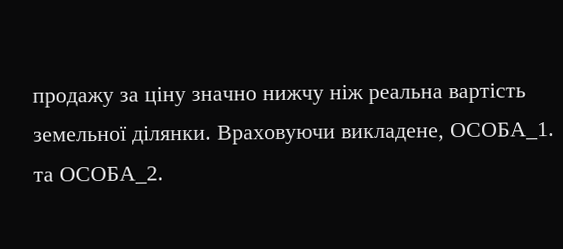продажу за ціну значно нижчу ніж реальна вартість земельної ділянки. Враховуючи викладене, ОСОБА_1. та ОСОБА_2.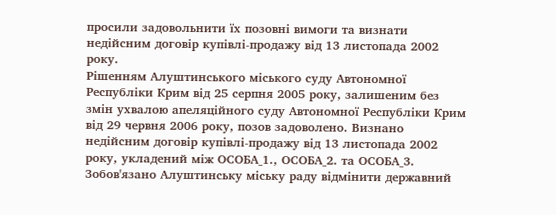просили задовольнити їх позовні вимоги та визнати недійсним договір купівлі-продажу від 13 листопада 2002 року.
Рішенням Алуштинського міського суду Автономної Республіки Крим від 25 серпня 2005 року, залишеним без змін ухвалою апеляційного суду Автономної Республіки Крим від 29 червня 2006 року, позов задоволено. Визнано недійсним договір купівлі-продажу від 13 листопада 2002 року, укладений між ОСОБА_1., ОСОБА_2. та ОСОБА_3. Зобов'язано Алуштинську міську раду відмінити державний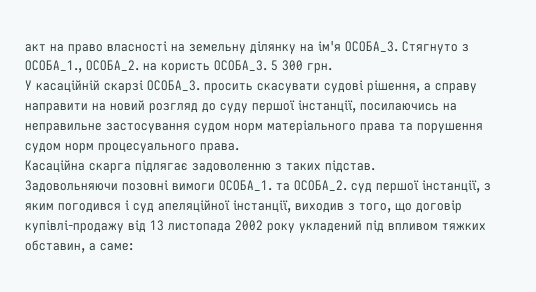акт на право власності на земельну ділянку на ім'я ОСОБА_3. Стягнуто з ОСОБА_1., ОСОБА_2. на користь ОСОБА_3. 5 300 грн.
У касаційній скарзі ОСОБА_3. просить скасувати судові рішення, а справу направити на новий розгляд до суду першої інстанції, посилаючись на неправильне застосування судом норм матеріального права та порушення судом норм процесуального права.
Касаційна скарга підлягає задоволенню з таких підстав.
Задовольняючи позовні вимоги ОСОБА_1. та ОСОБА_2. суд першої інстанції, з яким погодився і суд апеляційної інстанції, виходив з того, що договір купівлі-продажу від 13 листопада 2002 року укладений під впливом тяжких обставин, а саме: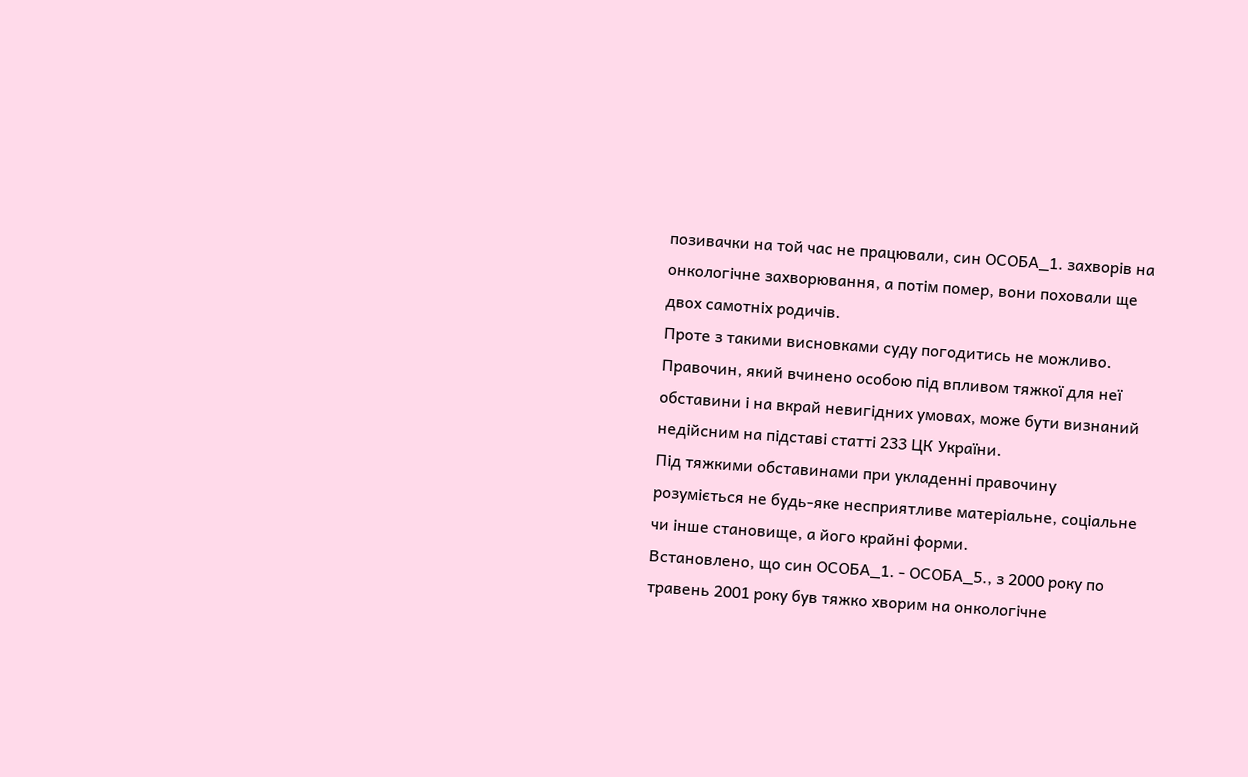позивачки на той час не працювали, син ОСОБА_1. захворів на онкологічне захворювання, а потім помер, вони поховали ще двох самотніх родичів.
Проте з такими висновками суду погодитись не можливо.
Правочин, який вчинено особою під впливом тяжкої для неї обставини і на вкрай невигідних умовах, може бути визнаний недійсним на підставі статті 233 ЦК України.
Під тяжкими обставинами при укладенні правочину розуміється не будь-яке несприятливе матеріальне, соціальне чи інше становище, а його крайні форми.
Встановлено, що син ОСОБА_1. - ОСОБА_5., з 2000 року по травень 2001 року був тяжко хворим на онкологічне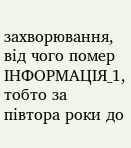захворювання, від чого помер ІНФОРМАЦІЯ_1, тобто за півтора роки до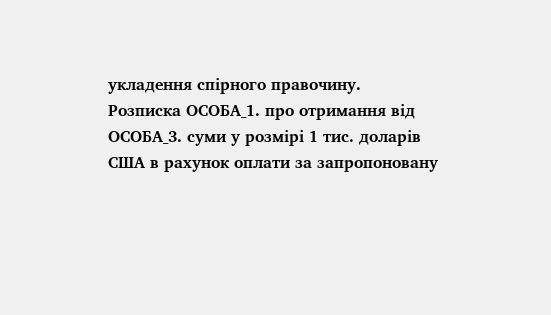укладення спірного правочину.
Розписка ОСОБА_1. про отримання від ОСОБА_3. суми у розмірі 1 тис. доларів США в рахунок оплати за запропоновану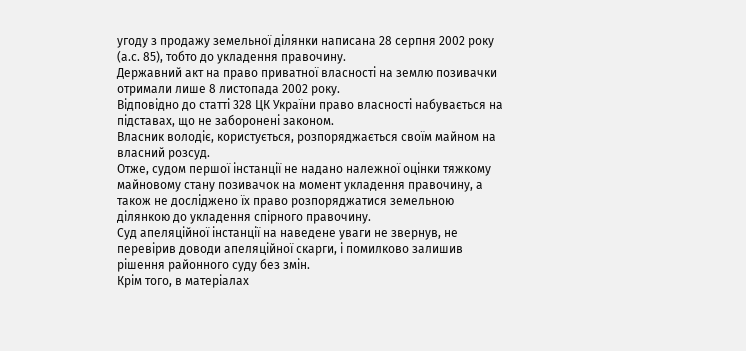угоду з продажу земельної ділянки написана 28 серпня 2002 року (а.с. 85), тобто до укладення правочину.
Державний акт на право приватної власності на землю позивачки отримали лише 8 листопада 2002 року.
Відповідно до статті 328 ЦК України право власності набувається на підставах, що не заборонені законом.
Власник володіє, користується, розпоряджається своїм майном на власний розсуд.
Отже, судом першої інстанції не надано належної оцінки тяжкому майновому стану позивачок на момент укладення правочину, а також не досліджено їх право розпоряджатися земельною ділянкою до укладення спірного правочину.
Суд апеляційної інстанції на наведене уваги не звернув, не перевірив доводи апеляційної скарги, і помилково залишив рішення районного суду без змін.
Крім того, в матеріалах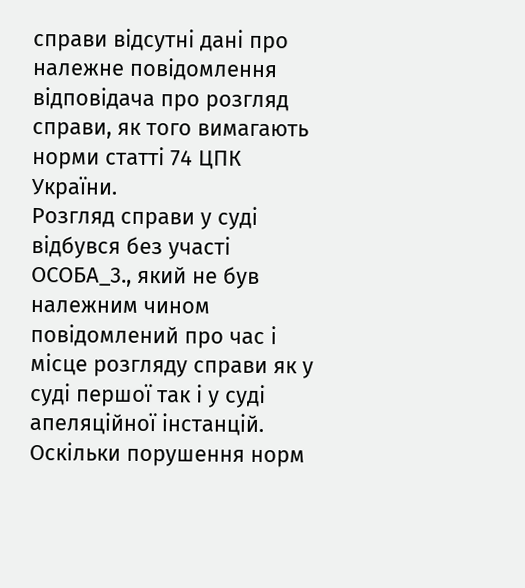справи відсутні дані про належне повідомлення відповідача про розгляд справи, як того вимагають норми статті 74 ЦПК України.
Розгляд справи у суді відбувся без участі ОСОБА_3., який не був належним чином повідомлений про час і місце розгляду справи як у суді першої так і у суді апеляційної інстанцій.
Оскільки порушення норм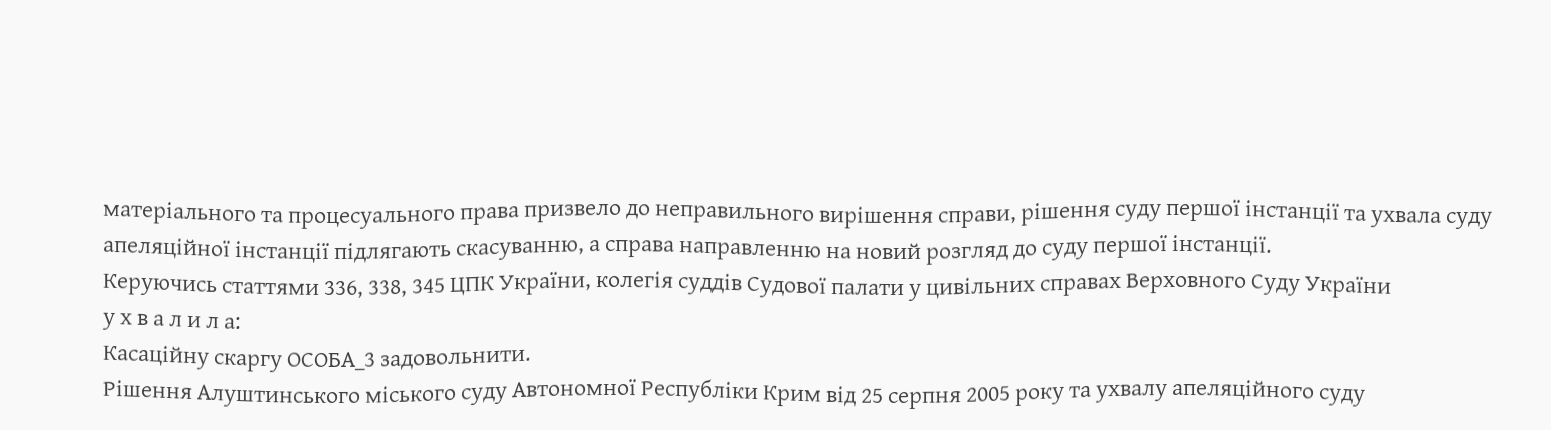матеріального та процесуального права призвело до неправильного вирішення справи, рішення суду першої інстанції та ухвала суду апеляційної інстанції підлягають скасуванню, а справа направленню на новий розгляд до суду першої інстанції.
Керуючись статтями 336, 338, 345 ЦПК України, колегія суддів Судової палати у цивільних справах Верховного Суду України
у х в а л и л а:
Касаційну скаргу ОСОБА_3 задовольнити.
Рішення Алуштинського міського суду Автономної Республіки Крим від 25 серпня 2005 року та ухвалу апеляційного суду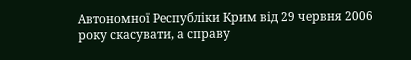Автономної Республіки Крим від 29 червня 2006 року скасувати, а справу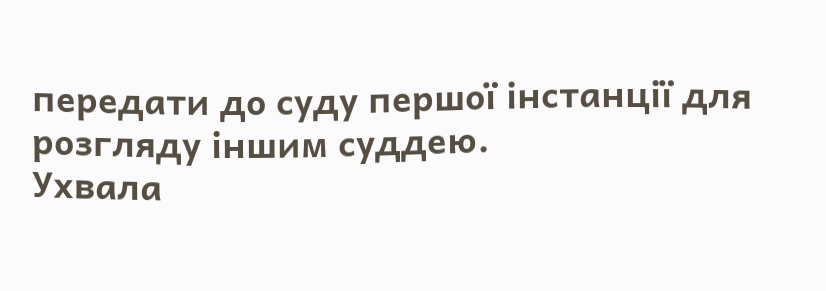передати до суду першої інстанції для розгляду іншим суддею.
Ухвала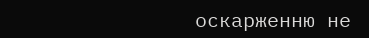оскарженню не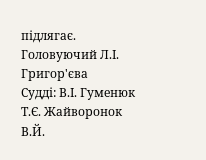підлягає.
Головуючий Л.І. Григор'єва
Судді: В.І. Гуменюк
Т.Є. Жайворонок
В.Й.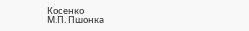Косенко
М.П. Пшонка